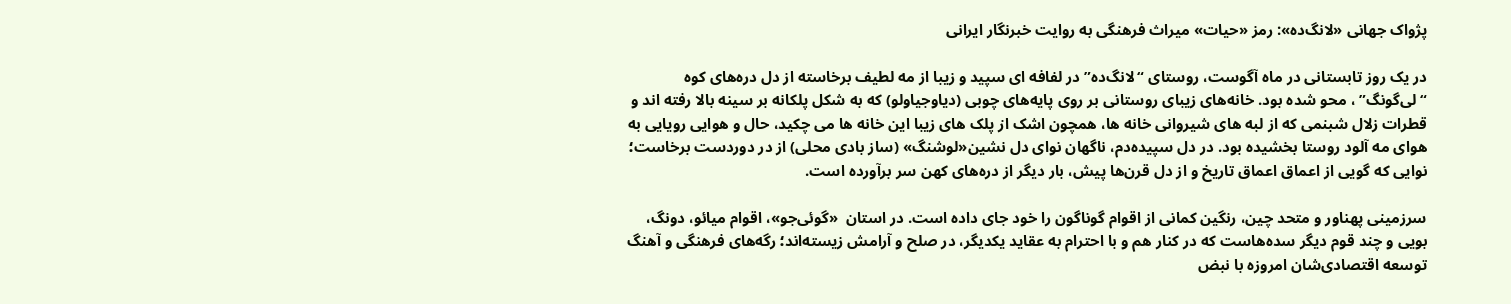پژواک جهانی «لانگ‌ده»: رمز «حیات» میراث فرهنگی به روایت خبرنگار ایرانی

در یک روز تابستانی در ماه آگوست، روستای “لانگ‌ده” در لفافه ای سپید و زیبا از مه لطیف برخاسته از دل دره‌های کوه “لی‌گونگ” ، محو شده بود. خانه‌های زیبای روستانی بر روی پایه‌های چوبی (دیاوجیاولو) که به شکل پلکانه بر سینه بالا رفته اند و قطرات زلال شبنمی که از لبه های شیروانی‌ خانه ها، همچون اشک از پلک های زیبا این خانه ها می چکید، حال و هوایی رویایی به هوای مه آلود روستا بخشیده بود. در دل سپیده‌دم، ناگهان نوای دل نشین«لوشنگ» (ساز بادی محلی) از در دوردست برخاست؛ نوایی که گویی از اعماق اعماق تاریخ و از دل قرن‌ها پیش، بار دیگر از دره‌های کهن سر برآورده است.

سرزمینی پهناور و متحد چین، رنگین کمانی از اقوام گوناگون را خود جای داده است. در استان  «گوئی‌جو»، اقوام میائو، دونگ، بویی و چند قوم دیگر سده‌هاست که در کنار هم و با احترام به عقاید یکدیگر، در صلح و آرامش زیسته‌اند؛ رگه‌های فرهنگی و آهنگ توسعه اقتصادی‌شان امروزه با نبض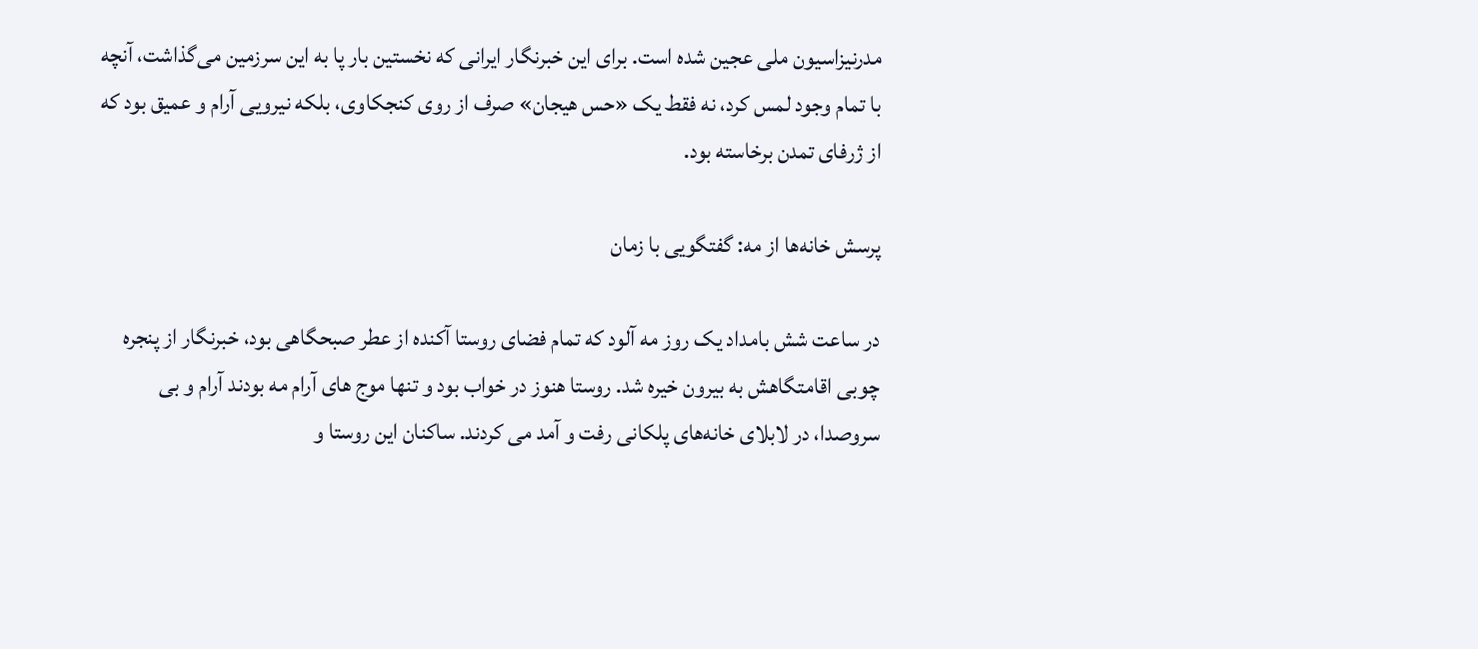مدرنیزاسیون ملی عجین شده است. برای این خبرنگار ایرانی که نخستین بار پا به این سرزمین می‌گذاشت، آنچه با تمام وجود لمس کرد، نه فقط یک «حس هیجان» صرف از روی کنجکاوی، بلکه نیرویی آرام و عمیق بود که از ژرفای تمدن برخاسته بود.

پرسش خانه‌ها از مه: گفتگویی با زمان

در ساعت شش بامداد یک روز مه آلود که تمام فضای روستا آکنده از عطر صبحگاهی بود، خبرنگار از پنجره چوبی اقامتگاهش به بیرون خیره شد. روستا هنوز در خواب بود و تنها موج های آرام مه بودند آرام و بی سروصدا، در لابلای خانه‌های پلکانی رفت و آمد می کردند. ساکنان این روستا و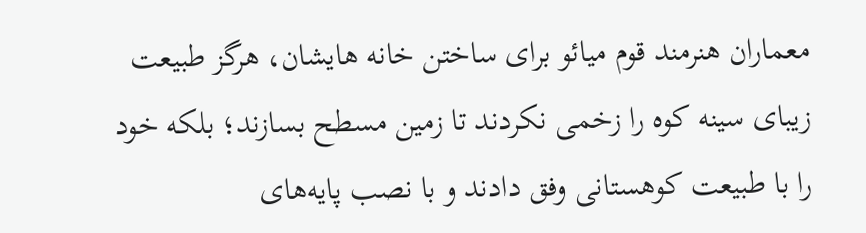معماران هنرمند قوم میائو برای ساختن خانه هایشان، هرگز طبیعت زیبای سینه کوه را زخمی نکردند تا زمین مسطح بسازند؛ بلکه خود را با طبیعت کوهستانی وفق دادند و با نصب پایه‌های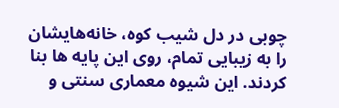چوبی در دل شیب کوه، خانه‌هایشان را به زیبایی تمام، روی این پایه ها بنا کردند. این شیوه معماری سنتی و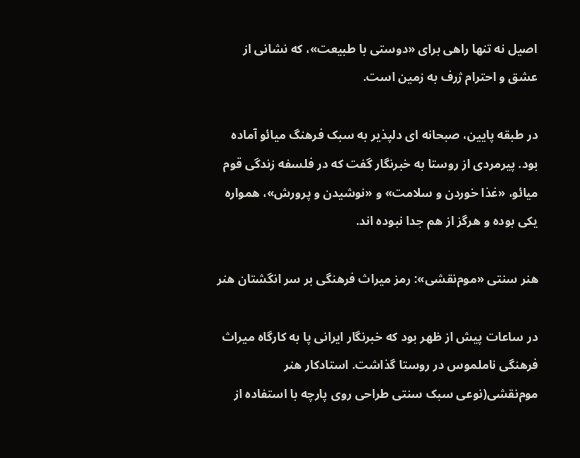اصیل نه تنها راهی برای «دوستی با طبیعت»، که نشانی از عشق و احترام ژرف به زمین است.

در طبقه پایین، صبحانه ای دلپذیر به سبک فرهنگ میائو آماده بود. پیرمردی از روستا به خبرنگار گفت که در فلسفه زندگی قوم میائو، «غذا خوردن و سلامت» و «نوشیدن و پرورش»، همواره یکی بوده و هرگز از هم جدا نبوده اند.

هنر سنتی «موم‌نقشی»: رمز میراث فرهنگی بر سر انگشتان هنر

در ساعات پیش از ظهر بود که خبرنگار ایرانی پا به کارگاه میراث فرهنگی ناملموس در روستا گذاشت. استادکار هنر موم‌نقشی(نوعی سبک سنتی طراحی روی پارچه با استفاده از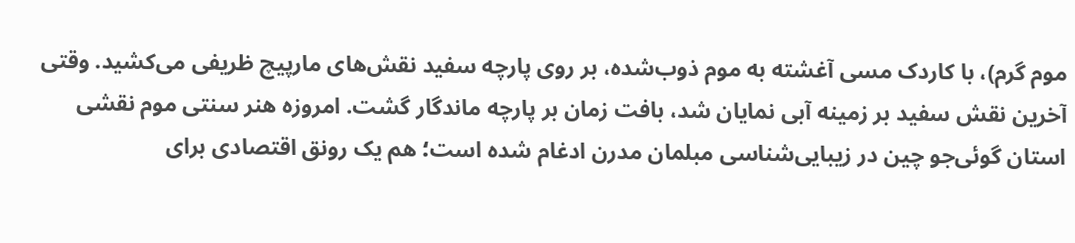موم گرم)، با کاردک مسی آغشته به موم ذوب‌شده، بر روی پارچه سفید نقش‌های مارپیچ ظریفی می‌کشید. وقتی آخرین نقش سفید بر زمینه آبی نمایان شد، بافت زمان بر پارچه ماندگار گشت. امروزه هنر سنتی موم نقشی استان گوئی‌جو چین در زیبایی‌شناسی مبلمان مدرن ادغام شده است؛ هم یک رونق اقتصادی برای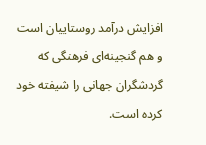افزایش درآمد روستاییان است و هم گنجینه‌ای فرهنگی که گردشگران جهانی را شیفته خود کرده است.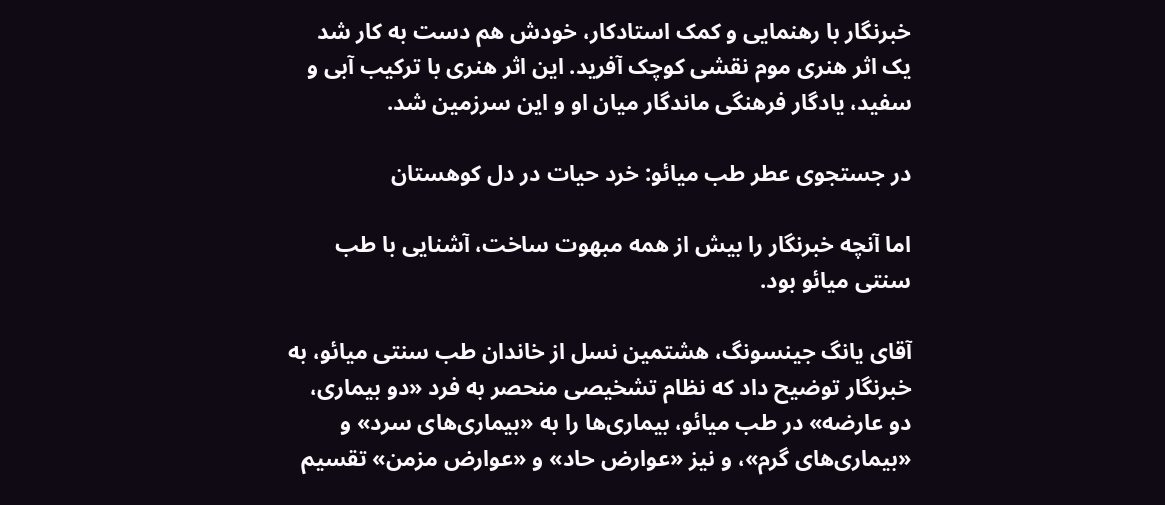خبرنگار با رهنمایی و کمک استادکار، خودش هم دست به کار شد یک اثر هنری موم نقشی کوچک آفرید. این اثر هنری با ترکیب آبی و سفید، یادگار فرهنگی ماندگار میان او و این سرزمین شد.

در جستجوی عطر طب میائو: خرد حیات در دل کوهستان

اما آنچه خبرنگار را بیش از همه مبهوت ساخت، آشنایی با طب سنتی میائو بود.

آقای یانگ جینسونگ، هشتمین نسل از خاندان طب سنتی میائو، به خبرنگار توضیح داد که نظام تشخیصی منحصر به فرد «دو بیماری، دو عارضه» در طب میائو، بیماری‌ها را به «بیماری‌های سرد» و «بیماری‌های گرم»، و نیز «عوارض حاد» و «عوارض مزمن» تقسیم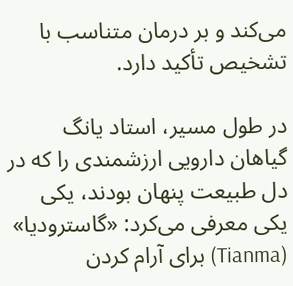می‌کند و بر درمان متناسب با تشخیص تأکید دارد.

در طول مسیر، استاد یانگ گیاهان دارویی ارزشمندی را که در دل طبیعت پنهان بودند، یکی یکی معرفی می‌کرد: «گاسترودیا» (Tianma) برای آرام کردن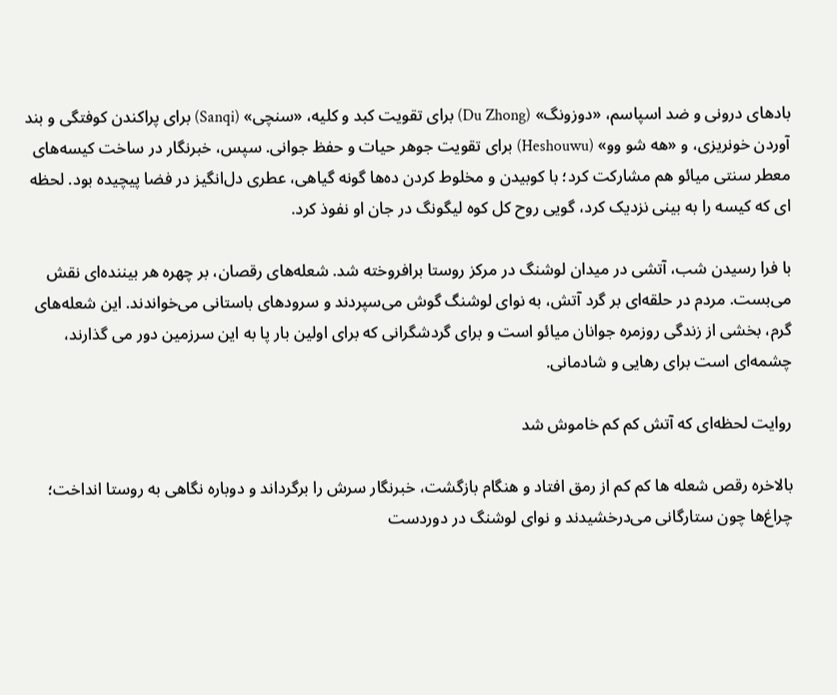بادهای درونی و ضد اسپاسم، «دوزونگ» (Du Zhong) برای تقویت کبد و کلیه، «سنچی» (Sanqi) برای پراکندن کوفتگی و بند آوردن خونریزی، و «هه شو وو» (Heshouwu) برای تقویت جوهر حیات و حفظ جوانی. سپس، خبرنگار در ساخت کیسه‌های معطر سنتی میائو هم مشارکت کرد؛ با کوبیدن و مخلوط کردن ده‌ها گونه گیاهی، عطری دل‌انگیز در فضا پیچیده بود. لحظه ای که کیسه را به بینی نزدیک کرد، گویی روح کل کوه لیگونگ در جان او نفوذ کرد.

با فرا رسیدن شب، آتشی در میدان لوشنگ در مرکز روستا برافروخته شد. شعله‌های رقصان، بر چهره هر بیننده‌ای نقش می‌بست. مردم در حلقه‌ای بر گرد آتش، به نوای لوشنگ گوش می‌سپردند و سرودهای باستانی می‌خواندند. این شعله‌های گرم، بخشی از زندگی روزمره جوانان میائو است و برای گردشگرانی که برای اولین بار پا به این سرزمین دور می گذارند، چشمه‌ای است برای رهایی و شادمانی.

روایت لحظه‌ای که آتش کم کم خاموش شد

بالاخره رقص شعله ها کم کم از رمق افتاد و هنگام بازگشت، خبرنگار سرش را برگرداند و دوباره نگاهی به روستا انداخت؛ چراغ‌ها چون ستارگانی می‌درخشیدند و نوای لوشنگ در دوردست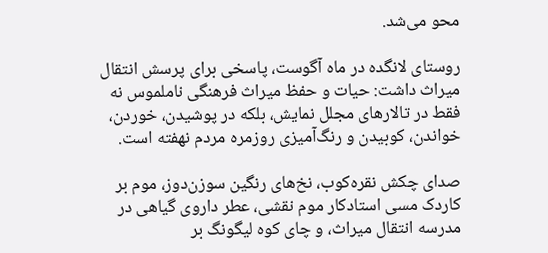محو می‌شد.

روستای لانگده در ماه آگوست، پاسخی برای پرسش انتقال میراث داشت: حیات و حفظ میراث فرهنگی ناملموس نه فقط در تالارهای مجلل نمایش، بلکه در پوشیدن، خوردن، خواندن، کوبیدن و رنگ‌آمیزی روزمره مردم نهفته است.

صدای چکش نقره‌کوب، نخ‌های رنگین سوزن‌دوز، موم بر کاردک مسی استادکار موم نقشی، عطر داروی گیاهی در مدرسه انتقال میراث، و چای کوه لیگونگ بر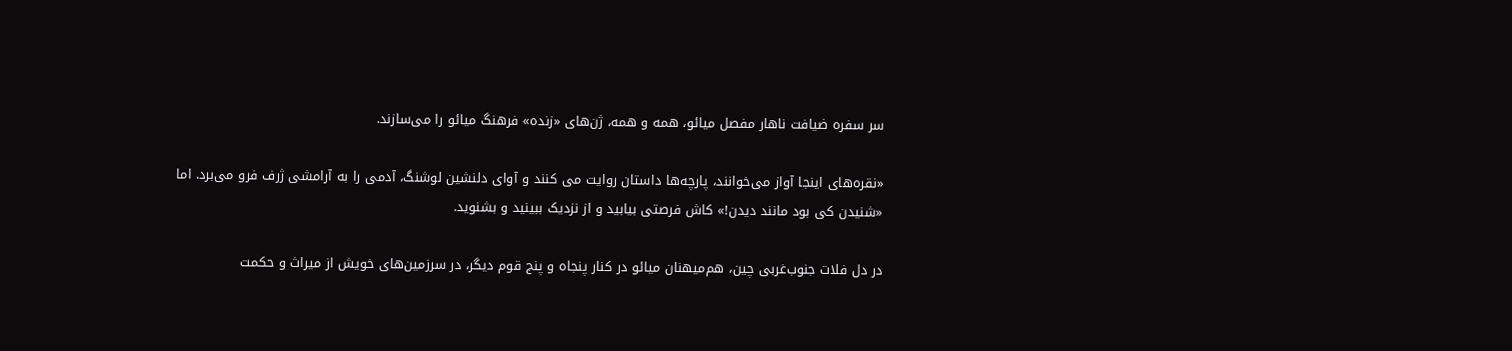سر سفره ضیافت ناهار مفصل میائو، همه و همه، ژن‌های «زنده» فرهنگ میائو را می‌سازند.

«نقره‌های اینجا آواز می‌خوانند، پارچه‌ها داستان روایت می کنند و آوای دلنشین لوشنگ، آدمی را به آرامشی ژرف فرو می‌برد. اما «شنیدن کی بود مانند دیدن!» کاش فرصتی بیابید و از نزدیک ببینید و بشنوید.

در دل فلات جنوب‌غربی چین، هم‌میهنان میائو در کنار پنجاه و پنج قوم دیگر، در سرزمین‌های خویش از میراث و حکمت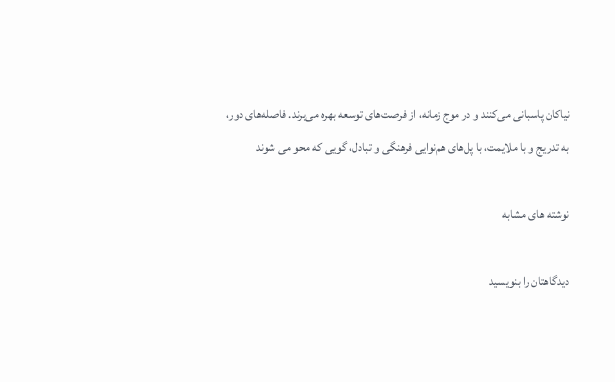نیاکان پاسبانی می‌کنند و در موج زمانه، از فرصت‌های توسعه بهره می‌برند. فاصله‌های دور، به تدریج و با ملایمت، با پل‌های هم‌نوایی فرهنگی و تبادل، گویی که محو می شوند

نوشته های مشابه

دیدگاهتان را بنویسید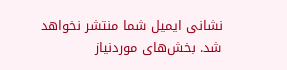نشانی ایمیل شما منتشر نخواهد شد. بخش‌های موردنیاز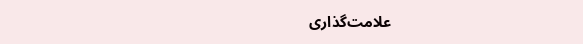علامت‌گذاری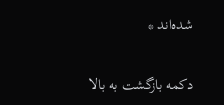شده‌اند *

دکمه بازگشت به بالا